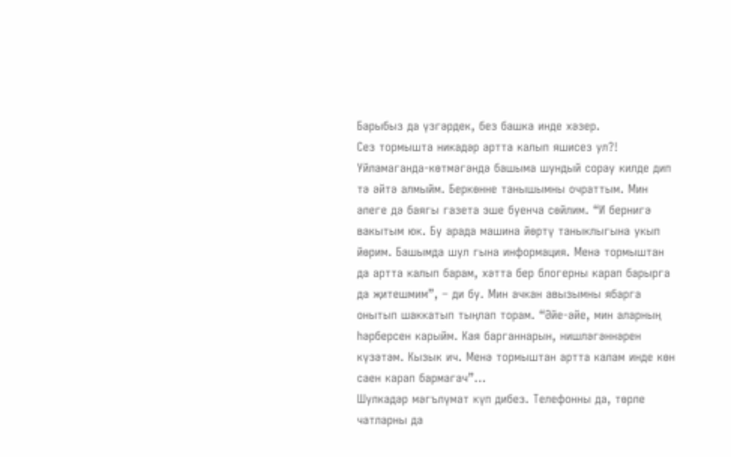Барыбыз да үзгәрдек, без башка инде хәзер.
Сез тормышта никадәр артта калып яшисез ул?! Уйламаганда-көтмәгәндә башыма шундый сорау килде дип тә әйтә алмыйм. Беркөнне танышымны очраттым. Мин әлеге дә баягы газета эше буенча сөйлим. “И бернигә вакытым юк. Бу арада машина йөртү таныклыгына укып йөрим. Башымда шул гына информация. Менә тормыштан да артта калып барам, хәтта бер блогерны карап барырга да җитешмим”, – ди бу. Мин ачкан авызымны ябарга онытып шаккатып тыңлап торам. “Әйе-әйе, мин аларның һәрберсен карыйм. Кая барганнарын, нишләгәннәрен күзәтәм. Кызык ич. Менә тормыштан артта калам инде көн саен карап бармагач”...
Шулкадәр мәгълүмат күп дибез. Телефонны да, төрле чатларны да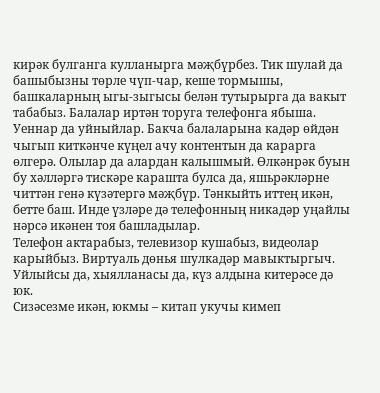кирәк булганга кулланырга мәҗбүрбез. Тик шулай да башыбызны төрле чүп-чар, кеше тормышы, башкаларның ыгы-зыгысы белән тутырырга да вакыт табабыз. Балалар иртән торуга телефонга ябыша. Уеннар да уйныйлар. Бакча балаларына кадәр өйдән чыгып киткәнче күңел ачу контентын да карарга өлгерә. Олылар да алардан калышмый. Өлкәнрәк буын бу хәлләргә тискәре карашта булса да, яшьрәкләрне читтән генә күзәтергә мәҗбүр. Тәнкыйть иттең икән, бетте баш. Инде үзләре дә телефонның никадәр уңайлы нәрсә икәнен тоя башладылар.
Телефон актарабыз, телевизор кушабыз, видеолар карыйбыз. Виртуаль дөнья шулкадәр мавыктыргыч. Уйлыйсы да, хыялланасы да, күз алдына китерәсе дә юк.
Сизәсезме икән, юкмы – китап укучы кимеп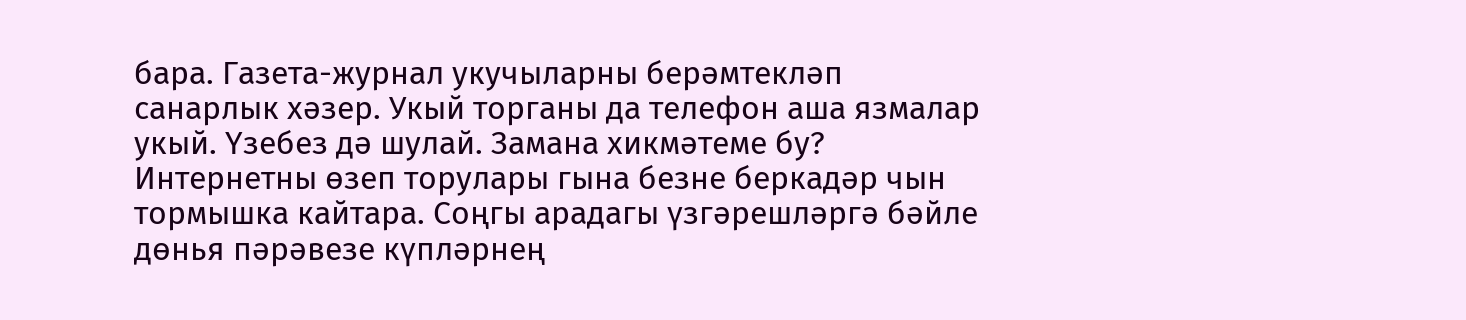бара. Газета-журнал укучыларны берәмтекләп санарлык хәзер. Укый торганы да телефон аша язмалар укый. Үзебез дә шулай. Замана хикмәтеме бу? Интернетны өзеп торулары гына безне беркадәр чын тормышка кайтара. Соңгы арадагы үзгәрешләргә бәйле дөнья пәрәвезе күпләрнең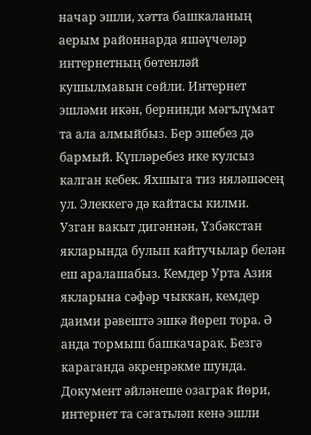начар эшли, хәтта башкаланың аерым районнарда яшәүчеләр интернетның бөтенләй кушылмавын сөйли. Интернет эшләми икән, бернинди мәгълүмат та ала алмыйбыз. Бер эшебез дә бармый. Күпләребез ике кулсыз калган кебек. Яхшыга тиз ияләшәсең ул. Элеккегә дә кайтасы килми. Узган вакыт дигәннән, Үзбәкстан якларында булып кайтучылар белән еш аралашабыз. Кемдер Урта Азия якларына сәфәр чыккан, кемдер даими рәвештә эшкә йөреп тора. Ә анда тормыш башкачарак. Безгә караганда әкренрәкме шунда. Документ әйләнеше озаграк йөри, интернет та сәгатьләп кенә эшли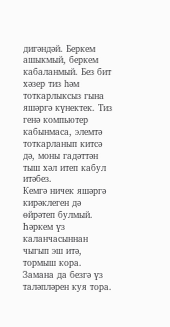дигәндәй. Беркем ашыкмый, беркем кабаланмый. Без бит хәзер тиз һәм тоткарлыксыз гына яшәргә күнектек. Тиз генә компьютер кабынмаса, элемтә тоткарланып китсә дә, моны гадәттән тыш хәл итеп кабул итәбез.
Кемгә ничек яшәргә кирәклеген дә өйрәтеп булмый. Һәркем үз каланчасыннан чыгып эш итә, тормыш кора. Замана да безгә үз таләпләрен куя тора.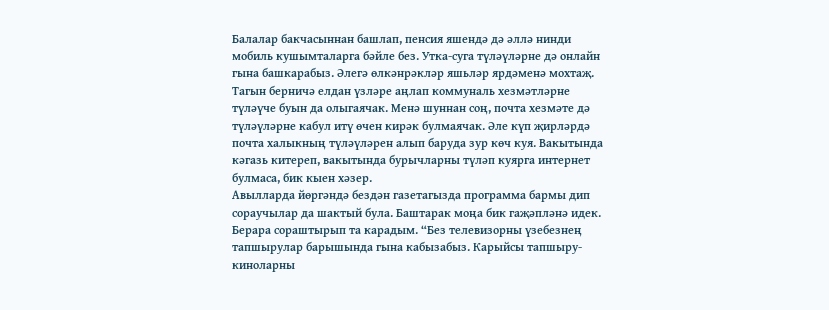Балалар бакчасыннан башлап, пенсия яшендә дә әллә нинди мобиль кушымталарга бәйле без. Утка-суга түләүләрне дә онлайн гына башкарабыз. Әлегә өлкәнрәкләр яшьләр ярдәменә мохтаҗ. Тагын берничә елдан үзләре аңлап коммуналь хезмәтләрне түләүче буын да олыгаячак. Менә шуннан соң, почта хезмәте дә түләүләрне кабул итү өчен кирәк булмаячак. Әле күп җирләрдә почта халыкның түләүләрен алып баруда зур көч куя. Вакытында кәгазь китереп, вакытында бурычларны түләп куярга интернет булмаса, бик кыен хәзер.
Авылларда йөргәндә бездән газетагызда программа бармы дип сораучылар да шактый була. Баштарак моңа бик гаҗәпләнә идек. Берара сораштырып та карадым. “Без телевизорны үзебезнең тапшырулар барышында гына кабызабыз. Карыйсы тапшыру-киноларны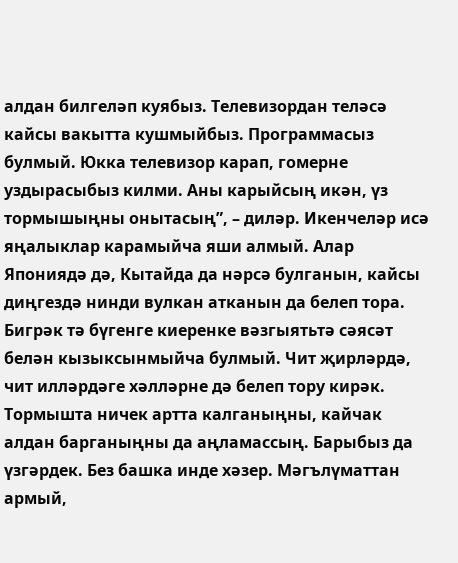алдан билгеләп куябыз. Телевизордан теләсә кайсы вакытта кушмыйбыз. Программасыз булмый. Юкка телевизор карап, гомерне уздырасыбыз килми. Аны карыйсың икән, үз тормышыңны онытасың”, – диләр. Икенчеләр исә яңалыклар карамыйча яши алмый. Алар Япониядә дә, Кытайда да нәрсә булганын, кайсы диңгездә нинди вулкан атканын да белеп тора. Бигрәк тә бүгенге киеренке вәзгыятьтә сәясәт белән кызыксынмыйча булмый. Чит җирләрдә, чит илләрдәге хәлләрне дә белеп тору кирәк.
Тормышта ничек артта калганыңны, кайчак алдан барганыңны да аңламассың. Барыбыз да үзгәрдек. Без башка инде хәзер. Мәгълүматтан армый,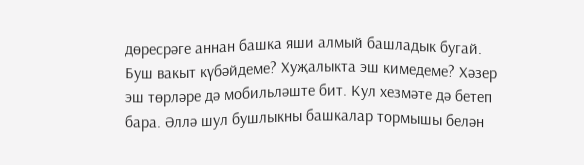дөресрәге аннан башка яши алмый башладык бугай. Буш вакыт күбәйдеме? Хуҗалыкта эш кимедеме? Хәзер эш төрләре дә мобильләште бит. Кул хезмәте дә бетеп бара. Әллә шул бушлыкны башкалар тормышы белән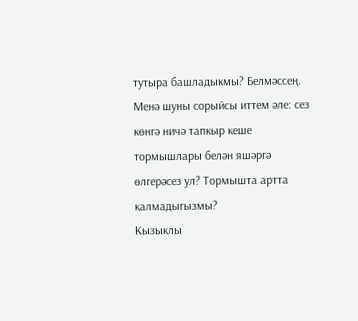тутыра башладыкмы? Белмәссең. Менә шуны сорыйсы иттем әле: сез көнгә ничә тапкыр кеше тормышлары белән яшәргә өлгерәсез ул? Тормышта артта калмадыгызмы?
Кызыклы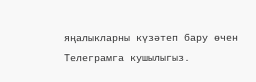яңалыкларны күзәтеп бару өчен Телеграмга кушылыгыз.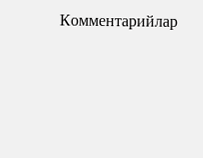Комментарийлар